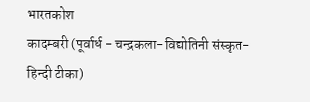भारतकोश
कादम्बरी (पूर्वार्ध - चन्द्रकला-विद्योतिनी संस्कृत-हिन्दी टीका)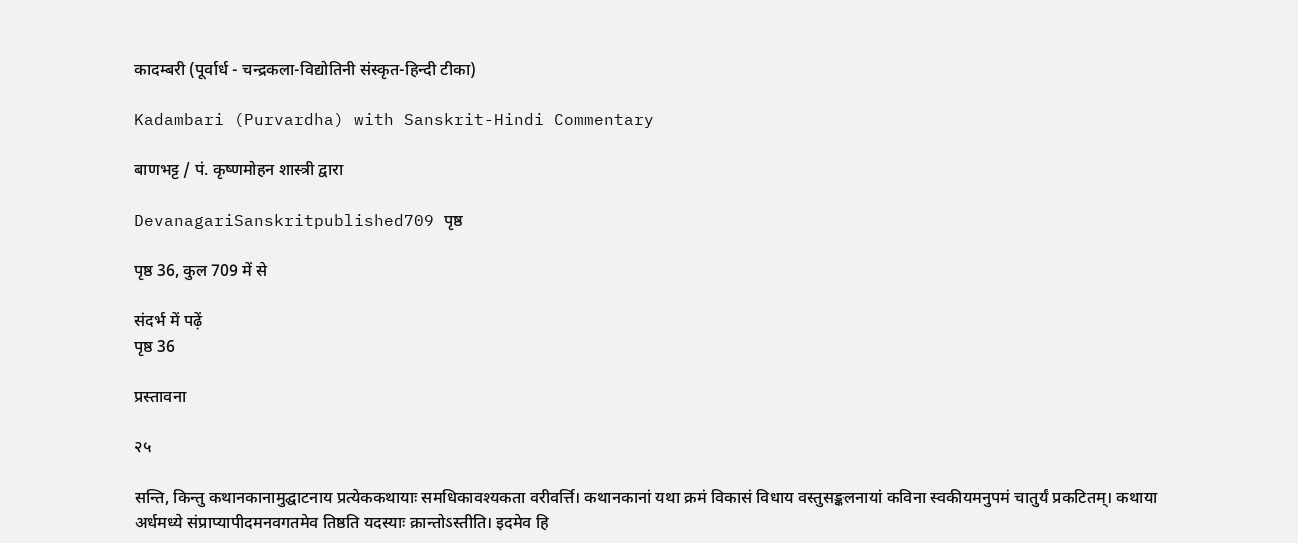कादम्बरी (पूर्वार्ध - चन्द्रकला-विद्योतिनी संस्कृत-हिन्दी टीका)

Kadambari (Purvardha) with Sanskrit-Hindi Commentary

बाणभट्ट / पं. कृष्णमोहन शास्त्री द्वारा

DevanagariSanskritpublished709 पृष्ठ

पृष्ठ 36, कुल 709 में से

संदर्भ में पढ़ें
पृष्ठ 36

प्रस्तावना

२५

सन्ति, किन्तु कथानकानामुद्घाटनाय प्रत्येककथायाः समधिकावश्यकता वरीवर्त्ति। कथानकानां यथा क्रमं विकासं विधाय वस्तुसङ्कलनायां कविना स्वकीयमनुपमं चातुर्यं प्रकटितम्। कथाया अर्धमध्ये संप्राप्यापीदमनवगतमेव तिष्ठति यदस्याः क्रान्तोऽस्तीति। इदमेव हि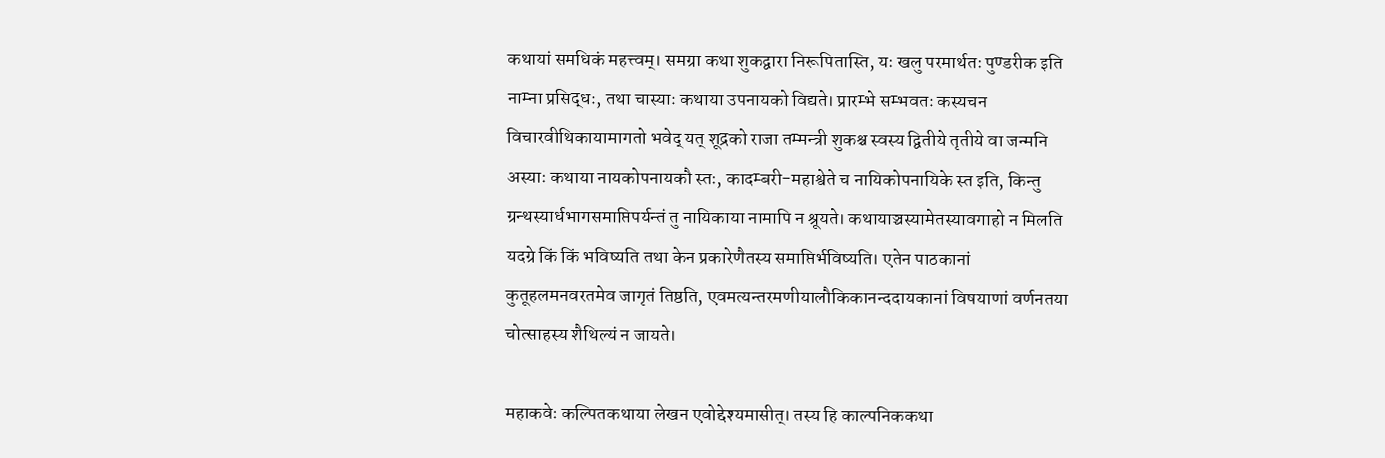कथायां समधिकं महत्त्वम्। समग्रा कथा शुकद्वारा निरूपितास्ति, यः खलु परमार्थतः पुण्डरीक इति नाम्ना प्रसिद्धः, तथा चास्याः कथाया उपनायको विद्यते। प्रारम्भे सम्भवतः कस्यचन विचारवीथिकायामागतो भवेद् यत् शूद्रको राजा तम्मन्त्री शुकश्च स्वस्य द्वितीये तृतीये वा जन्मनि अस्याः कथाया नायकोपनायकौ स्तः, कादम्बरी-महाश्वेते च नायिकोपनायिके स्त इति, किन्तु ग्रन्थस्यार्धभागसमाप्तिपर्यन्तं तु नायिकाया नामापि न श्रूयते। कथायाञ्चस्यामेतस्यावगाहो न मिलति यदग्रे किं किं भविष्यति तथा केन प्रकारेणैतस्य समाप्तिर्भविष्यति। एतेन पाठकानां कुतूहलमनवरतमेव जागृतं तिष्ठति, एवमत्यन्तरमणीयालौकिकानन्ददायकानां विषयाणां वर्णनतया चोत्साहस्य शैथिल्यं न जायते।

महाकवेः कल्पितकथाया लेखन एवोद्देश्यमासीत्। तस्य हि काल्पनिककथा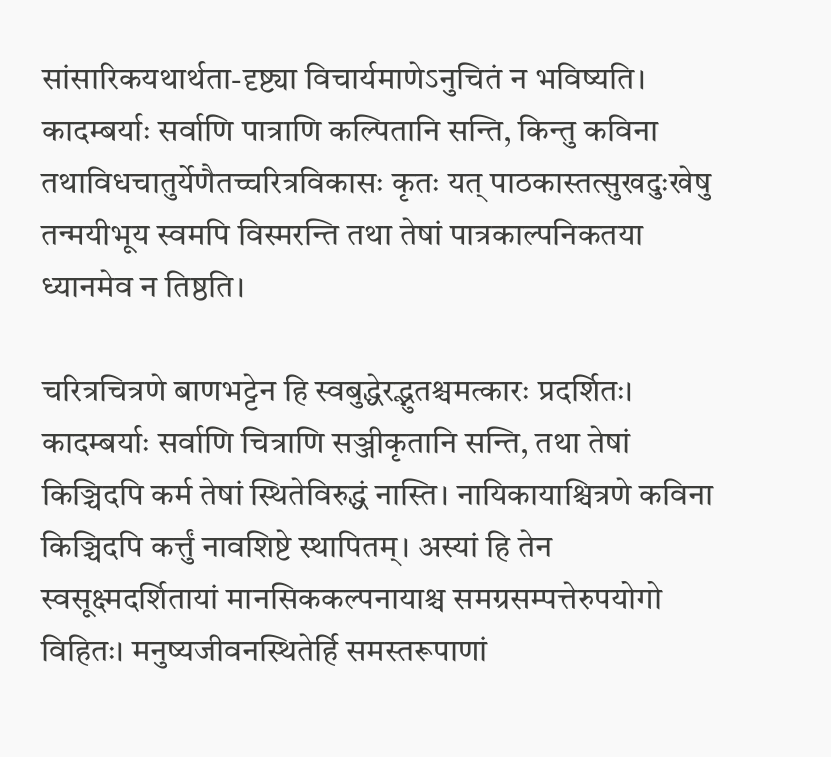सांसारिकयथार्थता-दृष्ट्या विचार्यमाणेऽनुचितं न भविष्यति। कादम्बर्याः सर्वाणि पात्राणि कल्पितानि सन्ति, किन्तु कविना तथाविधचातुर्येणैतच्चरित्रविकासः कृतः यत् पाठकास्तत्सुखदुःखेषु तन्मयीभूय स्वमपि विस्मरन्ति तथा तेषां पात्रकाल्पनिकतया ध्यानमेव न तिष्ठति।

चरित्रचित्रणे बाणभट्टेन हि स्वबुद्धेरद्भुतश्चमत्कारः प्रदर्शितः। कादम्बर्याः सर्वाणि चित्राणि सञ्जीकृतानि सन्ति, तथा तेषां किञ्चिदपि कर्म तेषां स्थितेविरुद्धं नास्ति। नायिकायाश्चित्रणे कविना किञ्चिदपि कर्त्तुं नावशिष्टे स्थापितम्। अस्यां हि तेन स्वसूक्ष्मदर्शितायां मानसिककल्पनायाश्च समग्रसम्पत्तेरुपयोगो विहितः। मनुष्यजीवनस्थितेर्हि समस्तरूपाणां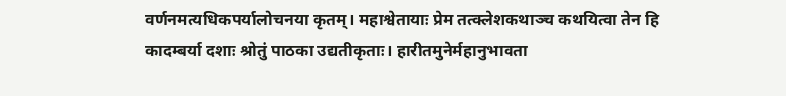वर्णनमत्यधिकपर्यालोचनया कृतम्। महाश्वेतायाः प्रेम तत्क्लेशकथाञ्च कथयित्वा तेन हि कादम्बर्या दशाः श्रोतुं पाठका उद्यतीकृताः। हारीतमुनेर्महानुभावता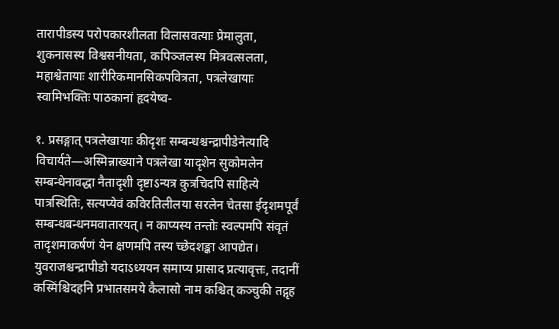तारापीडस्य परोपकारशीलता विलासवत्याः प्रेमालुता, शुकनासस्य विश्वसनीयता, कपिञ्जलस्य मित्रवत्सलता, महाश्वेतायाः शारीरिकमानसिकपवित्रता, पत्रलेखायाः स्वामिभक्तिः पाठकानां हृदयेष्व-

१. प्रसङ्गात् पत्रलेखायाः कीदृशः सम्बन्धश्चन्द्रापीडेनेत्यादि विचार्यते—अस्मिन्नाख्याने पत्रलेखा यादृशेन सुकोमलेन सम्बन्धेनावद्धा नैतादृशी दृष्टाऽन्यत्र कुत्रचिदपि साहित्ये पात्रस्थितिः, सत्यप्येवं कविरतिलीलया सरलेन चेतसा ईदृशमपूर्वं सम्बन्धबन्धनमवातारयत्। न काप्यस्य तन्तोः स्वल्पमपि संवृतं तादृशमाकर्षणं येन क्षणमपि तस्य च्छेदशङ्का आपद्येत। युवराजश्चन्द्रापीडो यदाऽध्ययन समाप्य प्रासाद प्रत्यावृत्तः, तदानीं कस्मिंश्चिदहनि प्रभातसमये कैलासो नाम कश्चित् कञ्चुकी तद्गृह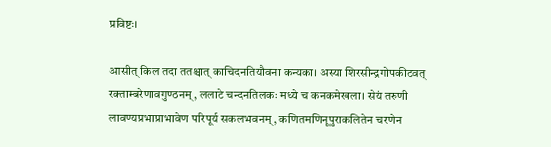प्रविष्टः।

आसीत् किल तदा ततश्चात् काचिदनतियौवना कन्यका। अस्या शिरसीन्द्रगोपकीटवत् रक्ताम्बरेणावगुण्ठनम्, ललाटे चन्दनतिलकः मध्ये च कनकमेखला। सेयं तरुणी लावण्यप्रभाप्राभावेण परिपूर्य सकलभवनम्, कणितमणिनूपुराकलितेन चरणेन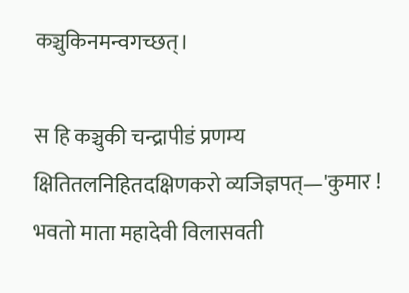कञ्चुकिनमन्वगच्छत्।

स हि कञ्चुकी चन्द्रापीडं प्रणम्य क्षितितलनिहितदक्षिणकरो व्यजिज्ञपत्—'कुमार ! भवतो माता महादेवी विलासवती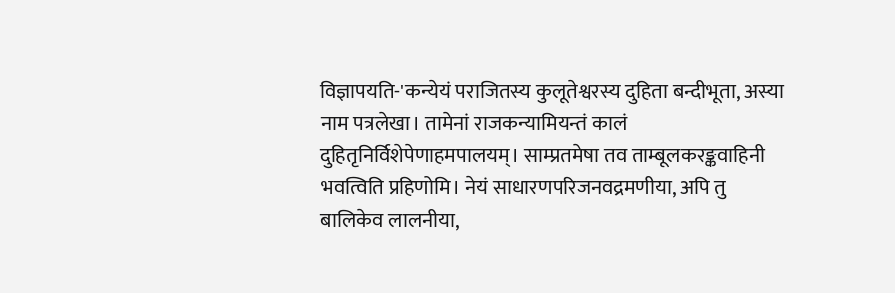विज्ञापयति-'कन्येयं पराजितस्य कुलूतेश्वरस्य दुहिता बन्दीभूता, अस्या नाम पत्रलेखा। तामेनां राजकन्यामियन्तं कालं दुहितृनिर्विशेपेणाहमपालयम्। साम्प्रतमेषा तव ताम्बूलकरङ्कवाहिनी भवत्विति प्रहिणोमि। नेयं साधारणपरिजनवद्रमणीया, अपि तु बालिकेव लालनीया,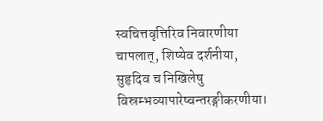स्वचित्तवृत्तिरिव निवारणीया चापलात्, शिष्येव दर्शनीया, सुहृदिव च निखिलेषु विस्रम्भव्यापारेष्वन्तरङ्गीकरणीया।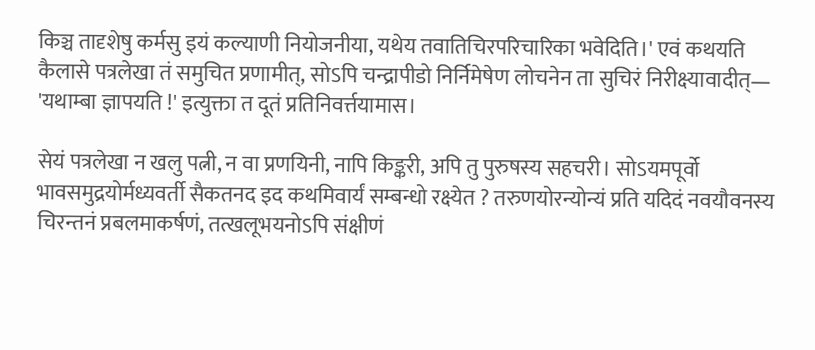किञ्च तादृशेषु कर्मसु इयं कल्याणी नियोजनीया, यथेय तवातिचिरपरिचारिका भवेदिति।' एवं कथयति कैलासे पत्रलेखा तं समुचित प्रणामीत्, सोऽपि चन्द्रापीडो निर्निमेषेण लोचनेन ता सुचिरं निरीक्ष्यावादीत्— 'यथाम्बा ज्ञापयति !' इत्युक्ता त दूतं प्रतिनिवर्त्तयामास।

सेयं पत्रलेखा न खलु पत्नी, न वा प्रणयिनी, नापि किङ्करी, अपि तु पुरुषस्य सहचरी। सोऽयमपूर्वो भावसमुद्रयोर्मध्यवर्ती सैकतनद इद कथमिवार्यं सम्बन्धो रक्ष्येत ? तरुणयोरन्योन्यं प्रति यदिदं नवयौवनस्य चिरन्तनं प्रबलमाकर्षणं, तत्खलूभयनोऽपि संक्षीणं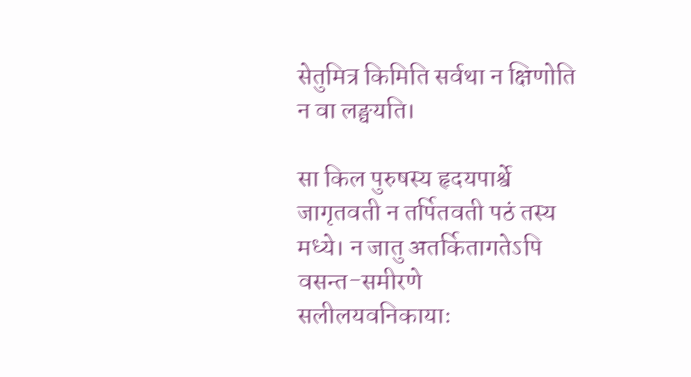सेतुमित्र किमिति सर्वथा न क्षिणोति न वा लङ्घयति।

सा किल पुरुषस्य हृदयपार्श्वे जागृतवती न तर्पितवती पठं तस्य मध्ये। न जातु अतर्कितागतेऽपि वसन्त-समीरणे सलीलयवनिकायाः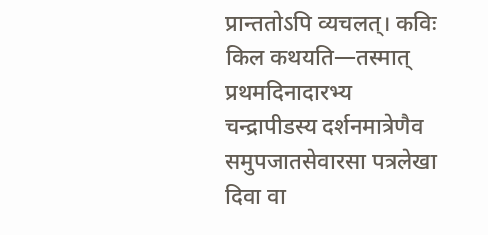प्रान्ततोऽपि व्यचलत्। कविः किल कथयति—तस्मात् प्रथमदिनादारभ्य चन्द्रापीडस्य दर्शनमात्रेणैव समुपजातसेवारसा पत्रलेखा दिवा वा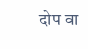दोप वा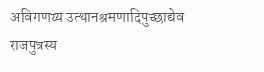अविगणय्य उत्थानश्रमणादिपुच्छाद्येव राजपुत्रस्य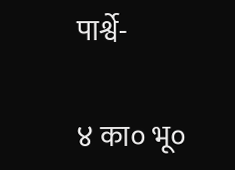पार्श्वे-

४ का० भू०